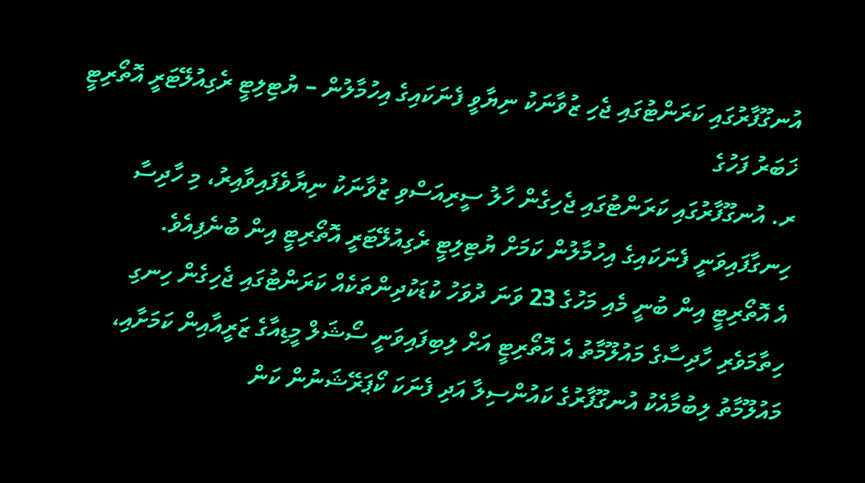އުނގޫފާރުގައި ކަރަންޓުގައި ޖެހި ޒުވާނަކު ނިޔާވީ ފެނަކައިގެ އިހުމާލުން – ޔުޓިލިޓީ ރެގިއުލޭޓަރީ އޮތޯރިޓީ
ޚަބަރު ފަހުގެ
ރ. އުނގޫފާރުގައި ކަރަންޓުގައި ޖެހިގެން ހާލު ސީރިއަސްވި ޒުވާނަކު ނިޔާވެފައިވާއިރު، މި ހާދިސާ ހިނގާފައިވަނީ ފެނަކައިގެ އިހުމާލުން ކަމަށް ޔުޓިލިޓީ ރެގިއުލޭޓަރީ އޮތޯރިޓީ އިން ބުނެފިއެވެ.
އެ އޮތޯރިޓީ އިން ބުނީ މެއި މަހުގެ 23 ވަނަ ދުވަހު ކުޑަކުދިންތަކެއް ކަރަންޓުގައި ޖެހިގެން ހިނގި ހިތާމަވެރި ހާދިސާގެ މައުލޫމާތު އެ އޮތޯރިޓީ އަށް ލިބިފައިވަނީ ސޯޝަލް މީޑިއާގެ ޒަރީއާއިން ކަމަށާއި، މައުލޫމާތު ލިބުމާއެކު އުނގޫފާރުގެ ކައުންސިލާ އަދި ފެނަކަ ކޯޕަރޭޝަނުން ކަން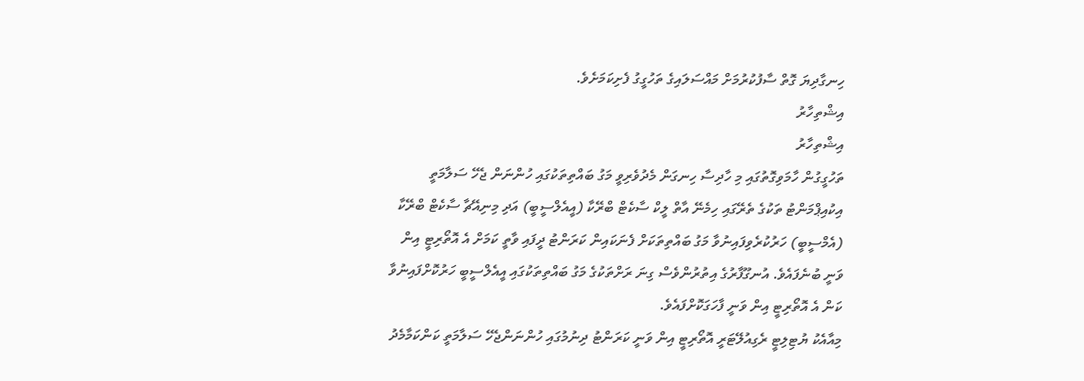ހިނގާދިޔަ ގޮތް ސާފުކުރުމަށް މައްސަލައިގެ ތަހުގީގު ފެށިކަމަށެވެ.
އިޝްތިހާރު
އިޝްތިހާރު
ތަހުގީގުން ހާމަވިގޮތުގައި މި ހާދިސާ ހިނގަން މެދުވެރިވީ މަގު ބައްތިތަކުގައި ހުންނަން ޖެހޭ ސަލާމަތީ އިކުއިޕްމަންޓު ތަކުގެ ތެރޭގައި ހިމެނޭ އާތް ލީކް ސާކެޓް ބްރޭކާ (އީއެލްސީބީ) އަދި މިނިއޭޗާ ސާކެޓް ބްރޭކާ (އެމްސީބީ) ހަރުކުރެވިފައިނުވާ މަގު ބައްތިތަކަށް ފެނަކައިން ކަރަންޓު ދީފައި ވާތީ ކަމަށް އެ އޮތޯރިޓީ އިން ވަނީ ބުނެފައެވެ. އުނގޫފާރުގެ އިތުރުންވެސް ގިނަ ރަށްތަކުގެ މަގު ބައްތިތަކުގައި އީއެލްސީބީ ހަރުކޮށްފައިނުވާ ކަން އެ އޮތޯރިޓީ އިން ވަނީ ފާހަގަކޮށްފައެވެ.
މިއާއެކު ޔުޓިލިޓީ ރެގިއުލޭޓަރީ އޮތޯރިޓީ އިން ވަނީ ކަރަންޓު ދިނުމުގައި ހުންނަންޖެހޭ ސަލާމަތީ ކަންކަމާމެދު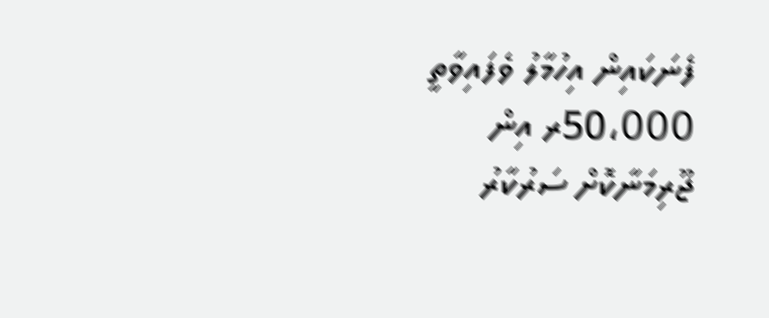ފެނަކައިން އިހުމާލު ވެފައިވާތީ 50،000ރ އިން ޖޫރިމަނާކޮށް ސަރުކާރު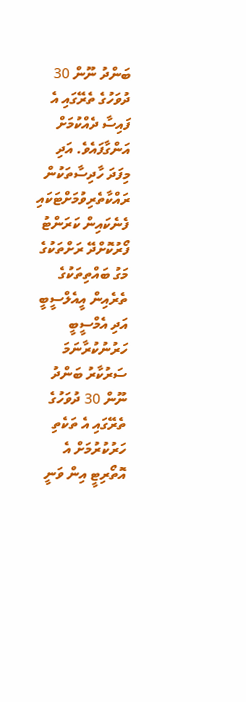ބަންދު ނޫން 30 ދުވަހުގެ ތެރޭގައި އެ ފައިސާ ދެއްކުމަށް އަންގާފައެވެ. އަދި މިފަދަ ހާދިސާތަކުން ރައްކާތެރިވުމަށްޓަކައި ފެނެކައިން ކަރަންޓު ފޯރުކޮށްދޭ ރަށްތަކުގެ މަގު ބައްތިތަކުގެ ތެރެއިން އީއެލްސީބީ އަދި އެމްސީބީ ހަރުނުކުރާނަމަ ސަރުކާރު ބަންދު ނޫން 30 ދުވަހުގެ ތެރޭގައި އެ ތަކެތި ހަރުކުރުމަށް އެ އޮތޯރިޓީ އިން ވަނީ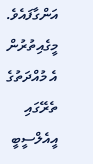އަންގާފައެވެ.
މީގެއިތުރުން އެ މުއްދަތުގެ ތެރޭގައި އީއެލްސީބީ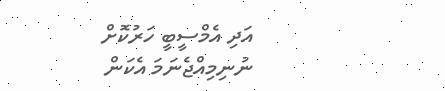އަދި އެމްސީބީ ހަރުކޮށް ނުނިމިއްޖެނަމަ އެކަން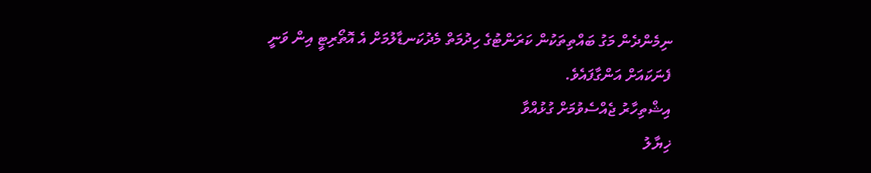ނިމެންދެން މަގު ބައްތިތަކުން ކަރަންޓުގެ ހިދުމަތް މެދުކަނޑާލުމަށް އެ އޮތޯރިޓީ އިން ވަނީ ފެނަކައަށް އަންގާފައެވެ.
އިޝްތިހާރު ޖެއްސެވުމަށް ގުޅުއްވާ
ޚިޔާލު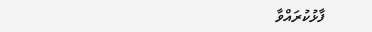ފާޅުކުރައްވާ